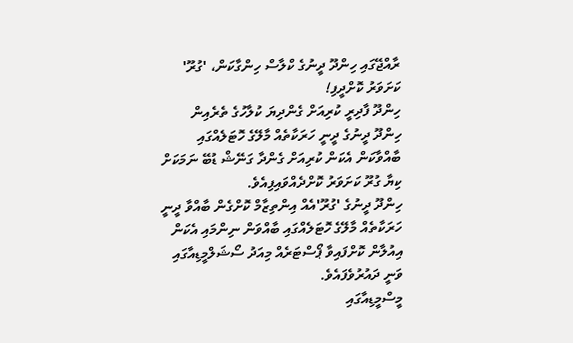ރާއްޖޭގައި ހިންދޫ ދީނުގެ ކްލާސް ހިންގާކަން، 'ގުރޫ' ކަށަވަރު ކޮށްދީފި!
ހިންދޫ ފާދިރީ ކުރިއަށް ގެންދިޔަ ކުލާހުގެ ތެރެއިން
ހިންދޫ ދީނުގެ ދީނީ ހަރަކާތެއް މާލޭގެ ހޮޓަލެއްގައި ބާއްވާކަން އެކަން ކުރިއަށް ގެންދާ ގަނޭޝް ޑުބޭ ނަމަކަށް ކިޔާ ގުރޫ ކަށަވަރު ކޮށްދެއްވައިފިއެވެ.
ހިންދޫ ދީނުގެ 'ގުރޫ'އެއް އިންތިޒާމް ކޮށްގެން ބާއްވާ ދީނީ ހަރަކާތެއް މާލޭގެ ހޮޓަލެއްގައި ބާއްވަން ނިންމައި އެކަން އިއުލާން ކޮށްފައިވާ ޕޯސްޓަރެއް މިއަދު ސޯޝަލްމީޑިއާގައި ވަނީ ދައުރުވެފައެވެ.
މީސްމީޑިއާގައި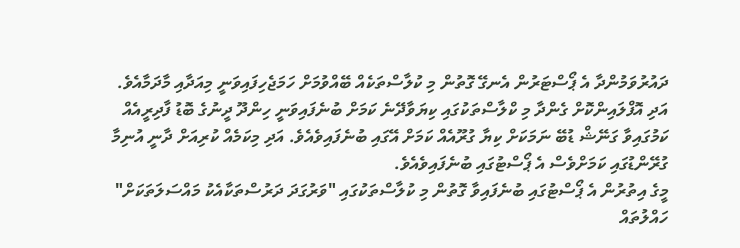ދައުރުވަމުންދާ އެ ޕޯސްޓަރުން އެނގޭ ގޮތުން މި ކުލާސްތަކެއް ބޭއްވުމަށް ހަމަޖެހިފައިވަނީ މިއަދާއި މާދަމާއެވެ.
އަދި އޮފްލައިންކޮށް ގެންދާ މި ކްލާސްތަކުގައި ކިޔަވާދޭނެ ކަމަށް ބުނެފައިވަނީ ހިންދޫ ދީނުގެ ބޮޑު ފާދިރީއެއް ކަމުގައިވާ ގަނޭޝް ޑުބޭ ނަމަކަށް ކިޔާ ގުރޫއެއް ކަމަށް އޭގައި ބުނެފައިވެއެވެ. އަދި މިކަމެއް ކުރިއަށް ދާނީ އުނިމާ ގުރޭންޑުގައި ކަމަށްވެސް އެ ޕޯސްޓުގައި ބުނެފައިވެއެވެ.
މީގެ އިތުރުން އެ ޕޯސްޓުގައި ބުނެފައިވާ ގޮތުން މި ކުލާސްތަކުގައި "ވަރުގަދަ ދަރުސްތަކާއެކު މައްސަލަތަކަށް" ހައްލުތައް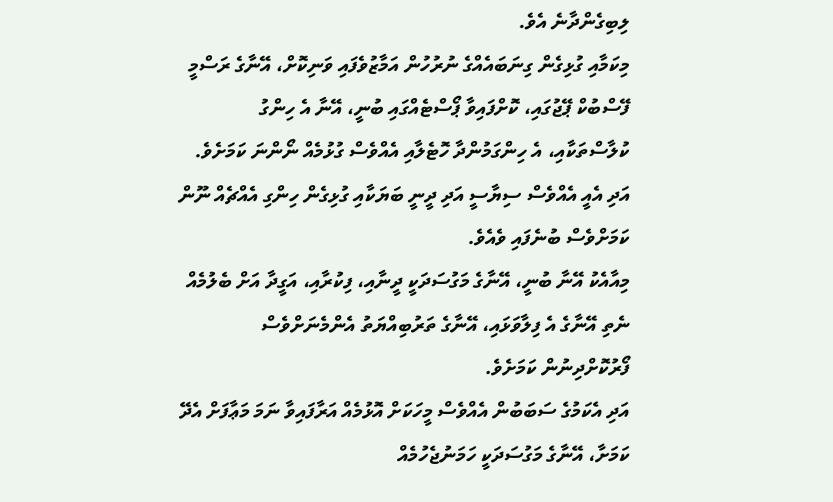ލިބިގެންދާނެ އެވެ.
މިކަމާއި ގުޅިގެން ގިނަބައެއްގެ ނުރުހުން އަމާޒުވެފައި ވަނިކޮށް، އޭނާގެ ރަސްމީ ފޭސްބުކް ޕޭޖުގައި، ކޮށްފައިވާ ޕޯސްޓެއްގައި ބުނީ، އޭނާ އެ ހިންގު ކުލާސްތަކާއި، އެ ހިންގަމުންދާ ހޮޓެލާއި އެއްވެސް ގުޅުމެއް ނޯންނަ ކަމަށެވެ. އަދި އެއީ އެއްވެސް ސިޔާސީ އަދި ދީނީ ބަޔަކާއި ގުޅިގެން ހިންގި އެއްޗެއް ނޫން ކަމަށްވެސް ބުނެފައި ވެއެވެ.
މިއާއެކު އޭނާ ބުނީ، އޭނާގެ މަގުސަދަކީ ދީނާއި، ފިކުރާއި، އަގީދާ އަށް ބެލުމެއް ނެތި އޭނާގެ އެ ފިލާވަޅައި، އޭނާގެ ތަރުބިއްޔަތު އެންމެނަށްވެސް ފޯރުކޮށްދިނުން ކަމަށެވެ.
އަދި އެކަމުގެ ސަބަބުން އެއްވެސް މީހަކަށް އޮޅުމެއް އަރާފައިވާ ނަމަ މަޢާފަށް އެދޭ ކަމަށާ، އޭނާގެ މަގުސަދަކީ ހަމަނުޖެހުމެއް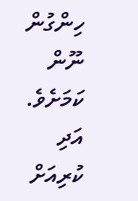ހިންގުން ނޫން ކަމަށެވެ. އަދި ކުރިއަށް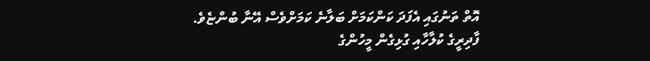އޮތް ތަނުގައި އެފަދަ ކަންކަމަށް ބަލާނެ ކަމަށްވެސް އޭނާ ބުންޏެވެ.
ފާދިރީގެ ކުލާހާއި ގުޅިގެން މީހުންގެ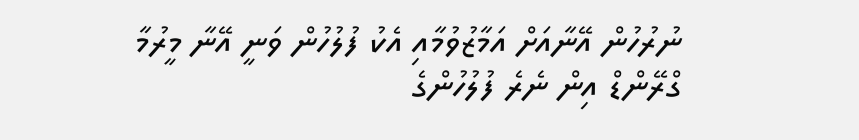ނުރުހުން އޭނާއަށް އަމާޒުވުމާއި އެކު ފުލުހުން ވަނީ އޭނާ މީރުމާ ގްރޭންޑް އިން ނެރެ ފުލުހުންގެ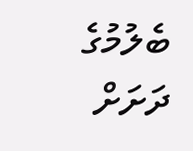ބެލުމުގެ ދަށަށް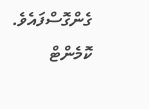ގެންގޮސްފައެވެ.
ކޮމެންޓް